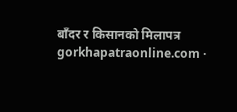बाँदर र किसानको मिलापत्र
gorkhapatraonline.com ·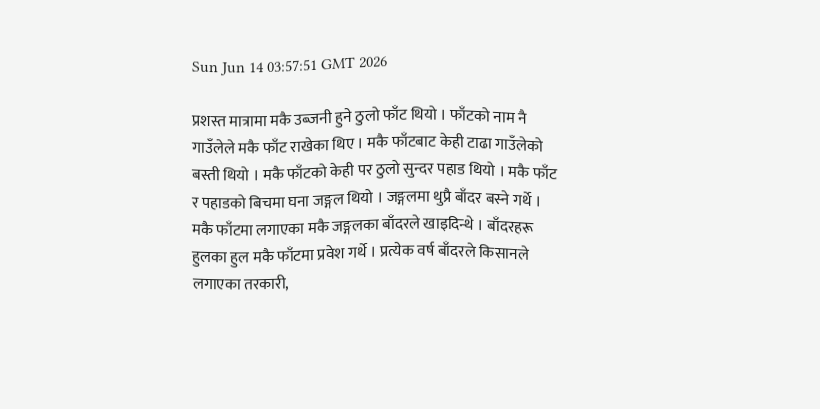Sun Jun 14 03:57:51 GMT 2026

प्रशस्त मात्रामा मकै उब्जनी हुने ठुलो फाँट थियो । फाँटको नाम नै गाउँलेले मकै फाँट राखेका थिए । मकै फाँटबाट केही टाढा गाउँलेको बस्ती थियो । मकै फाँटको केही पर ठुलो सुन्दर पहाड थियो । मकै फाँट र पहाडको बिचमा घना जङ्गल थियो । जङ्गलमा थुप्रै बाँदर बस्ने गर्थे । मकै फाँटमा लगाएका मकै जङ्गलका बाँदरले खाइदिन्थे । बाँदरहरू हुलका हुल मकै फाँटमा प्रवेश गर्थे । प्रत्येक वर्ष बाँदरले किसानले लगाएका तरकारी,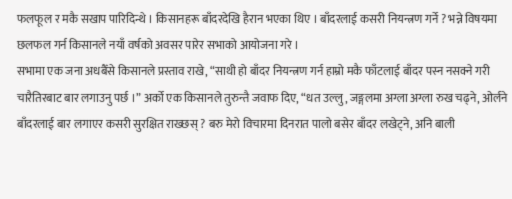फलफूल र मकै सखाप पारिदिन्थे । किसानहरू बाँदरदेखि हैरान भएका थिए । बाँदरलाई कसरी नियन्त्रण गर्ने ? भन्ने विषयमा छलफल गर्न किसानले नयाँ वर्षको अवसर पारेर सभाको आयोजना गरे ।
सभामा एक जना अधबैँसे किसानले प्रस्ताव राखे, “साथी हो बाँदर नियन्त्रण गर्न हाम्रो मकै फाँटलाई बाँदर पस्न नसक्ने गरी चारैतिरबाट बार लगाउनु पर्छ ।” अर्को एक किसानले तुरुन्तै जवाफ दिए, “धत उल्लु, जङ्गलमा अग्ला अग्ला रुख चढ्ने, ओर्लने बाँदरलाई बार लगाएर कसरी सुरक्षित राख्छस् ? बरु मेरो विचारमा दिनरात पालो बसेर बाँदर लखेट्ने, अनि बाली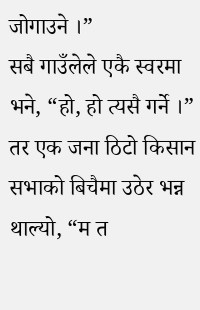जोगाउने ।”
सबै गाउँलेले एकै स्वरमा भने, “हो, हो त्यसै गर्ने ।” तर एक जना ठिटो किसान सभाको बिचैमा उठेर भन्न थाल्यो, “म त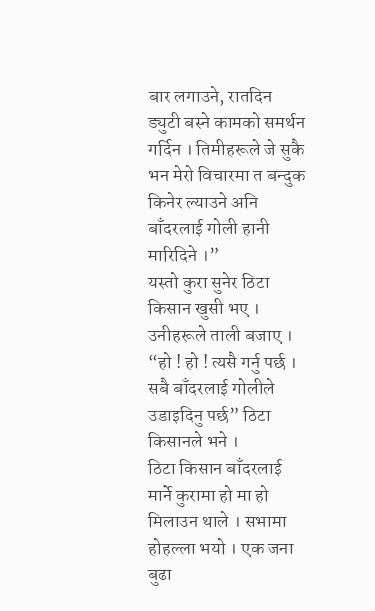बार लगाउने, रातदिन ड्युटी बस्ने कामको समर्थन गर्दिन । तिमीहरूले जे सुकै भन मेरो विचारमा त बन्दुक किनेर ल्याउने अनि बाँदरलाई गोली हानी मारिदिने ।”
यस्तो कुरा सुनेर ठिटा किसान खुसी भए । उनीहरूले ताली बजाए । “हो ! हो ! त्यसै गर्नु पर्छ । सबै बाँदरलाई गोलीले उडाइदिनु पर्छ” ठिटा किसानले भने ।
ठिटा किसान बाँदरलाई मार्ने कुरामा हो मा हो मिलाउन थाले । सभामा होहल्ला भयो । एक जना बुढा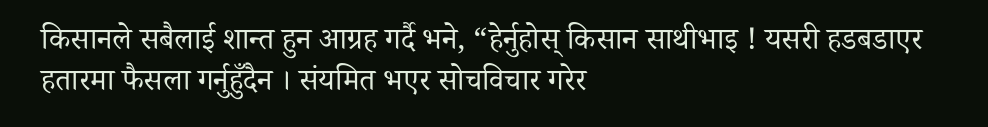किसानले सबैलाई शान्त हुन आग्रह गर्दै भने, “हेर्नुहोस् किसान साथीभाइ ! यसरी हडबडाएर हतारमा फैसला गर्नुहुँदैन । संयमित भएर सोचविचार गरेर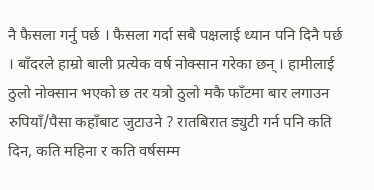नै फैसला गर्नु पर्छ । फैसला गर्दा सबै पक्षलाई ध्यान पनि दिनै पर्छ । बाँदरले हाम्रो बाली प्रत्येक वर्ष नोक्सान गरेका छन् । हामीलाई ठुलो नोक्सान भएको छ तर यत्रो ठुलो मकै फाँटमा बार लगाउन रुपियाँ/पैसा कहाँबाट जुटाउने ? रातबिरात ड्युटी गर्न पनि कति दिन, कति महिना र कति वर्षसम्म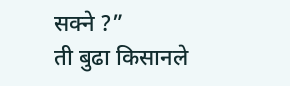सक्ने ?”
ती बुढा किसानले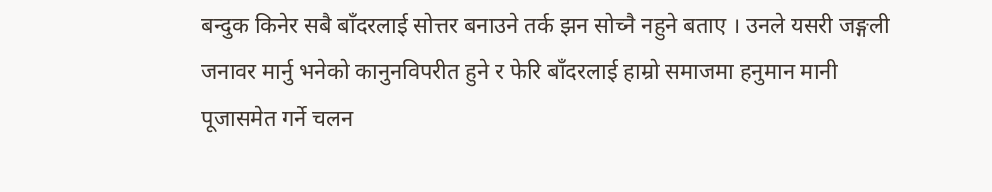बन्दुक किनेर सबै बाँदरलाई सोत्तर बनाउने तर्क झन सोच्नै नहुने बताए । उनले यसरी जङ्गली जनावर मार्नु भनेको कानुनविपरीत हुने र फेरि बाँदरलाई हाम्रो समाजमा हनुमान मानी पूजासमेत गर्ने चलन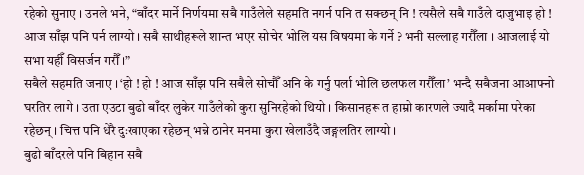रहेको सुनाए । उनले भने, “बाँदर मार्ने निर्णयमा सबै गाउँलेले सहमति नगर्न पनि त सक्छन् नि ! त्यसैले सबै गाउँले दाजुभाइ हो ! आज साँझ पनि पर्न लाग्यो । सबै साथीहरूले शान्त भएर सोचेर भोलि यस विषयमा के गर्ने ? भनी सल्लाह गरौँला । आजलाई यो सभा यहीँ विसर्जन गरौँ ।”
सबैले सहमति जनाए । ‘हो ! हो ! आज साँझ पनि सबैले सोचौँ अनि के गर्नु पर्ला भोलि छलफल गरौँला’ भन्दै सबैजना आआफ्नो घरतिर लागे । उता एउटा बुढो बाँदर लुकेर गाउँलेको कुरा सुनिरहेको थियो । किसानहरू त हाम्रो कारणले ज्यादै मर्कामा परेका रहेछन् । चित्त पनि धेरै दुःखाएका रहेछन् भन्ने ठानेर मनमा कुरा खेलाउँदै जङ्गलतिर लाग्यो ।
बुढो बाँदरले पनि बिहान सबै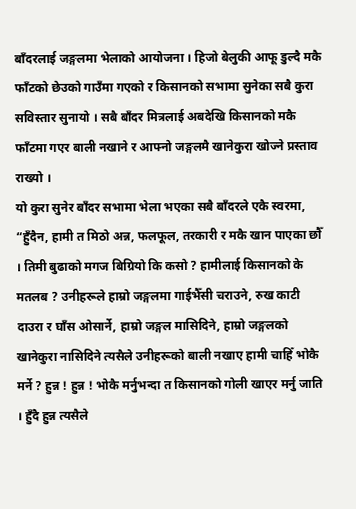बाँदरलाई जङ्गलमा भेलाको आयोजना । हिजो बेलुकी आफू डुल्दै मकै फाँटको छेउको गाउँमा गएको र किसानको सभामा सुनेका सबै कुरा सविस्तार सुनायो । सबै बाँदर मित्रलाई अबदेखि किसानको मकै फाँटमा गएर बाली नखाने र आफ्नो जङ्गलमै खानेकुरा खोज्ने प्रस्ताव राख्यो ।
यो कुरा सुनेर बाँदर सभामा भेला भएका सबै बाँदरले एकै स्वरमा, “हुँदैन, हामी त मिठो अन्न, फलफूल, तरकारी र मकै खान पाएका छौँ । तिमी बुढाको मगज बिग्रियो कि कसो ? हामीलाई किसानको के मतलब ? उनीहरूले हाम्रो जङ्गलमा गाईभैँसी चराउने, रुख काटी दाउरा र घाँस ओसार्ने, हाम्रो जङ्गल मासिदिने, हाम्रो जङ्गलको खानेकुरा नासिदिने त्यसैले उनीहरूको बाली नखाए हामी चाहिँ भोकै मर्ने ? हुन्न ! हुन्न ! भोकै मर्नुभन्दा त किसानको गोली खाएर मर्नु जाति । हुँदै हुन्न त्यसैले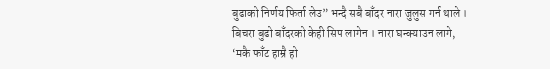बुढाको निर्णय फिर्ता लेउ” भन्दै सबै बाँदर नारा जुलुस गर्न थाले ।
बिचरा बुढो बाँदरको केही सिप लागेन । नारा घन्क्याउन लागे, ‘मकै फाँट हाम्रै हो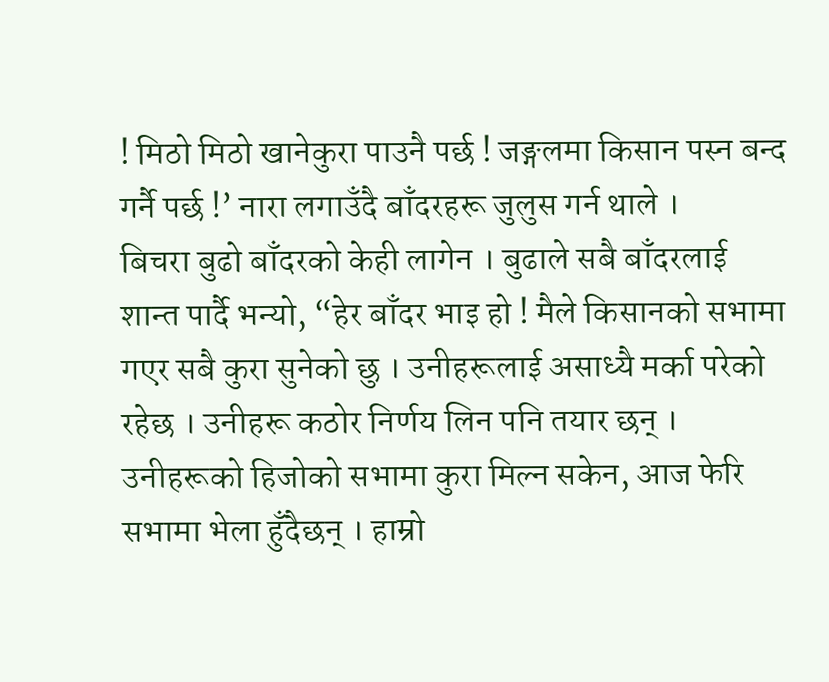! मिठो मिठो खानेकुरा पाउनै पर्छ ! जङ्गलमा किसान पस्न बन्द गर्नै पर्छ !’ नारा लगाउँदै बाँदरहरू जुलुस गर्न थाले ।
बिचरा बुढो बाँदरको केही लागेन । बुढाले सबै बाँदरलाई शान्त पार्दै भन्यो, “हेर बाँदर भाइ हो ! मैले किसानको सभामा गएर सबै कुरा सुनेको छु । उनीहरूलाई असाध्यै मर्का परेको रहेछ । उनीहरू कठोर निर्णय लिन पनि तयार छन् । उनीहरूको हिजोको सभामा कुरा मिल्न सकेन, आज फेरि सभामा भेला हुँदैछन् । हाम्रो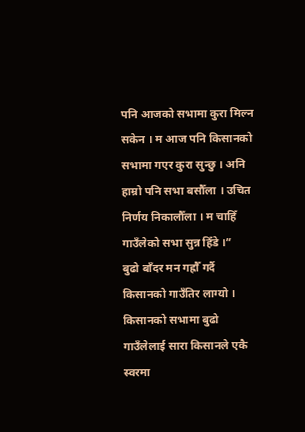पनि आजको सभामा कुरा मिल्न सकेन । म आज पनि किसानको सभामा गएर कुरा सुन्छु । अनि हाम्रो पनि सभा बसौँला । उचित निर्णय निकालौँला । म चाहिँ गाउँलेको सभा सुन्न हिँडे ।”
बुढो बाँदर मन गह्रौँ गर्दै किसानको गाउँतिर लाग्यो । किसानको सभामा बुढो गाउँलेलाई सारा किसानले एकै स्वरमा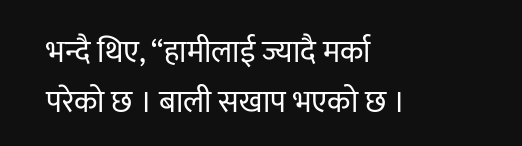भन्दै थिए, “हामीलाई ज्यादै मर्का परेको छ । बाली सखाप भएको छ ।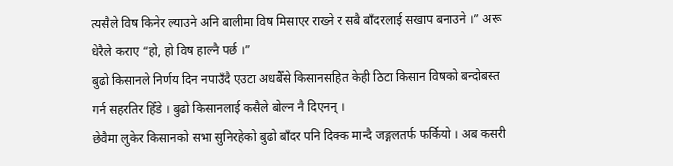त्यसैले विष किनेर ल्याउने अनि बालीमा विष मिसाएर राख्ने र सबै बाँदरलाई सखाप बनाउने ।” अरू धेरैले कराए “हो, हो विष हाल्नै पर्छ ।”
बुढो किसानले निर्णय दिन नपाउँदै एउटा अधबैँसे किसानसहित केही ठिटा किसान विषको बन्दोबस्त गर्न सहरतिर हिँडे । बुढो किसानलाई कसैले बोल्न नै दिएनन् ।
छेवैमा लुकेर किसानको सभा सुनिरहेको बुढो बाँदर पनि दिक्क मान्दै जङ्गलतर्फ फर्कियो । अब कसरी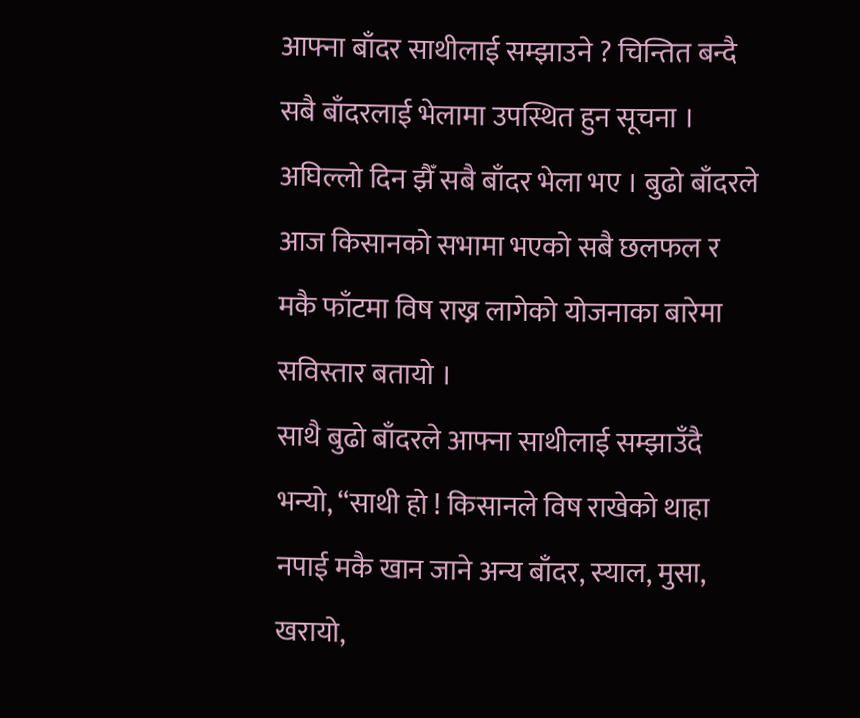आफ्ना बाँदर साथीलाई सम्झाउने ? चिन्तित बन्दै सबै बाँदरलाई भेलामा उपस्थित हुन सूचना । अघिल्लो दिन झैँ सबै बाँदर भेला भए । बुढो बाँदरले आज किसानको सभामा भएको सबै छलफल र मकै फाँटमा विष राख्न लागेको योजनाका बारेमा सविस्तार बतायो ।
साथै बुढो बाँदरले आफ्ना साथीलाई सम्झाउँदै भन्यो, “साथी हो ! किसानले विष राखेको थाहा नपाई मकै खान जाने अन्य बाँदर, स्याल, मुसा, खरायो,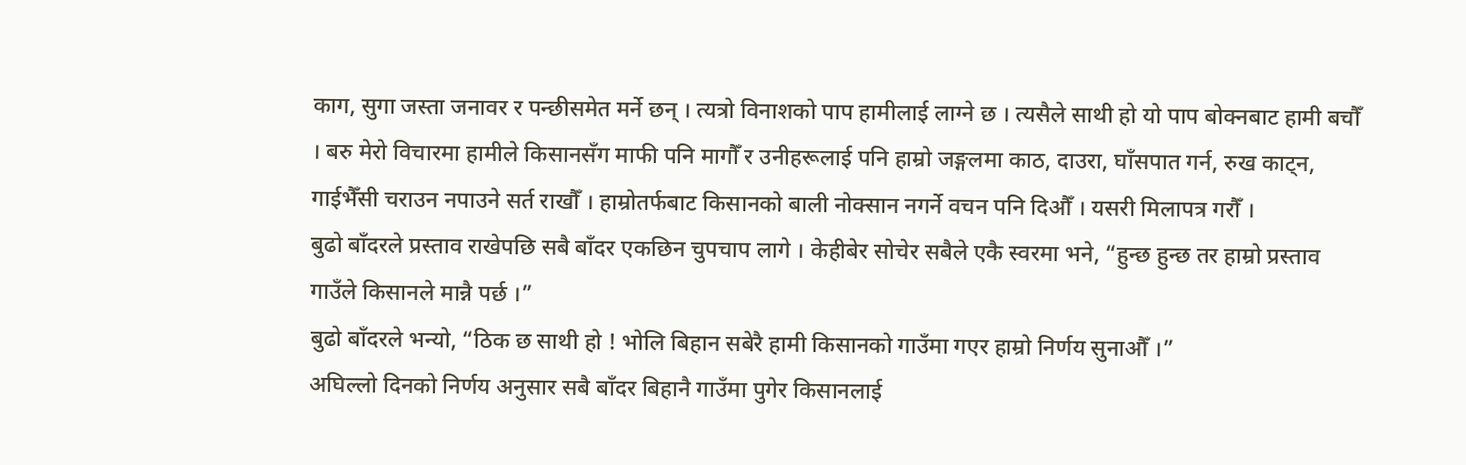काग, सुगा जस्ता जनावर र पन्छीसमेत मर्ने छन् । त्यत्रो विनाशको पाप हामीलाई लाग्ने छ । त्यसैले साथी हो यो पाप बोक्नबाट हामी बचौँ । बरु मेरो विचारमा हामीले किसानसँग माफी पनि मागौँ र उनीहरूलाई पनि हाम्रो जङ्गलमा काठ, दाउरा, घाँसपात गर्न, रुख काट्न, गाईभैँसी चराउन नपाउने सर्त राखौँ । हाम्रोतर्फबाट किसानको बाली नोक्सान नगर्ने वचन पनि दिऔँ । यसरी मिलापत्र गरौँ ।
बुढो बाँदरले प्रस्ताव राखेपछि सबै बाँदर एकछिन चुपचाप लागे । केहीबेर सोचेर सबैले एकै स्वरमा भने, “हुन्छ हुन्छ तर हाम्रो प्रस्ताव गाउँले किसानले मान्नै पर्छ ।”
बुढो बाँदरले भन्यो, “ठिक छ साथी हो ! भोलि बिहान सबेरै हामी किसानको गाउँमा गएर हाम्रो निर्णय सुनाऔँ ।”
अघिल्लो दिनको निर्णय अनुसार सबै बाँदर बिहानै गाउँमा पुगेर किसानलाई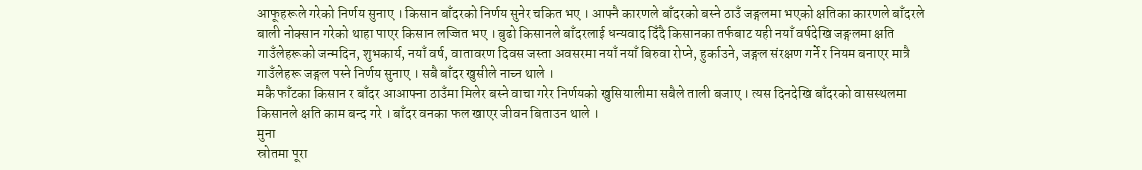आफूहरूले गरेको निर्णय सुनाए । किसान बाँदरको निर्णय सुनेर चकित भए । आफ्नै कारणले बाँदरको बस्ने ठाउँ जङ्गलमा भएको क्षतिका कारणले बाँदरले बाली नोक्सान गरेको थाहा पाएर किसान लज्जित भए । बुढो किसानले बाँदरलाई धन्यवाद दिँदै किसानका तर्फबाट यही नयाँ वर्षदेखि जङ्गलमा क्षति गाउँलेहरूको जन्मदिन, शुभकार्य, नयाँ वर्ष, वातावरण दिवस जस्ता अवसरमा नयाँ नयाँ बिरुवा रोप्ने, हुर्काउने, जङ्गल संरक्षण गर्ने र नियम बनाएर मात्रै गाउँलेहरू जङ्गल पस्ने निर्णय सुनाए । सबै बाँदर खुसीले नाच्न थाले ।
मकै फाँटका किसान र बाँदर आआफ्ना ठाउँमा मिलेर बस्ने वाचा गरेर निर्णयको खुसियालीमा सबैले ताली बजाए । त्यस दिनदेखि बाँदरको वासस्थलमा किसानले क्षति काम बन्द गरे । बाँदर वनका फल खाएर जीवन बिताउन थाले ।
मुना
स्रोतमा पूरा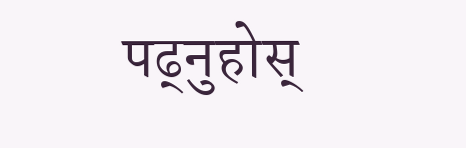पढ्नुहोस्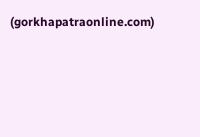(gorkhapatraonline.com)